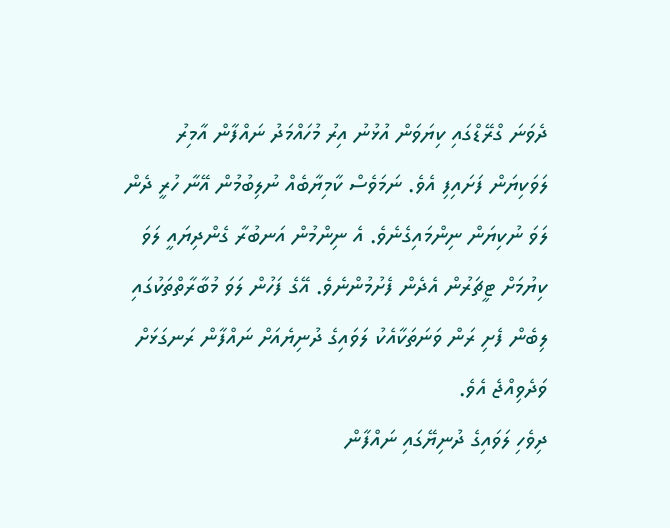ދެވަނަ ގްރޭޑްގައި ކިޔަވަން އުޅުނު އިރު މުހައްމަދު ނައްފާން އާމިރު ލަވަކިޔަން ފަށައިފި އެވެ. ނަމަވެސް ކާމިޔާބެއް ނުލިބުމުން އޭނާ ހުރީ ދެން ލަވަ ނުކިޔަން ނިންމައިގެނެވެ. އެ ނިންމުން އަނބުރާ ގެންދިޔައީ ލަވަ ކިޔުމަށް ޓީޗަރުން އެދެން ފެށުމުންނެވެ. އޭގެ ފަހުން ލަވަ މުބާރާތްތަކުގައި ލިބެން ފެށި ރަން ވަނަތަކާއެކު ލަވައިގެ ދުނިޔެއަށް ނައްފާން ރަނގަޅަށް ވަދެވިއްޖެ އެވެ.
ދިވެހި ލަވައިގެ ދުނިޔޭގައި ނައްފާން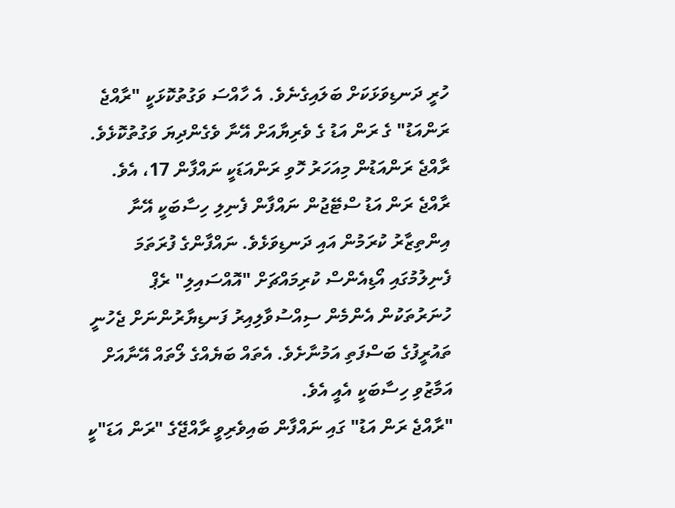ހުރީ ދަނޑިވަޅަކަށް ބަލައިގެނެވެ. އެ ހާއްސަ ވަގުތުކޮޅަކީ "ރާއްޖެ ރަންއަޑު" ގެ ރަން އަޑު ގެ ވެރިޔާއަށް އޭނާ ވެގެންދިޔަ ވަގުތުކޮޅެވެ. ރާއްޖެ ރަންއަޑުން މިއަހަރު ހޮވި ރަންއަޑަކީ ނައްފާން 17، އެވެ.
ރާއްޖެ ރަން އަޑު ސްޓޭޖުން ނައްފާން ފެނިލި ހިސާބަކީ އޭނާ އިންތިޒާރު ކުރަމުން އައި ދަނޑިވަޅެވެ. ނައްފާންގެ ފުރަތަމަ ފެނިލުމުގައި އޯޑިއެންސް ކުރިމައްޗަށް "އޮއްސައިލި" ރެޕް ހުނަރުތަކުން އެންމެން ސިއްސުވާލިއިރު ފަނޑިޔާރުންނަށް ޖެހުނީ ތައުރީފުގެ ބަސްފަތި އަމުނާށެވެ. އެތައް ބަޔެއްގެ ލޯތައް އޭނާއަށް އަމާޒުވި ހިސާބަކީ އެއީ އެވެ.
"ރާއްޖެ ރަން އަޑު" ގައި ނައްފާން ބައިވެރިވީ ރާއްޖޭގެ "ރަން އަޑަ"ކީ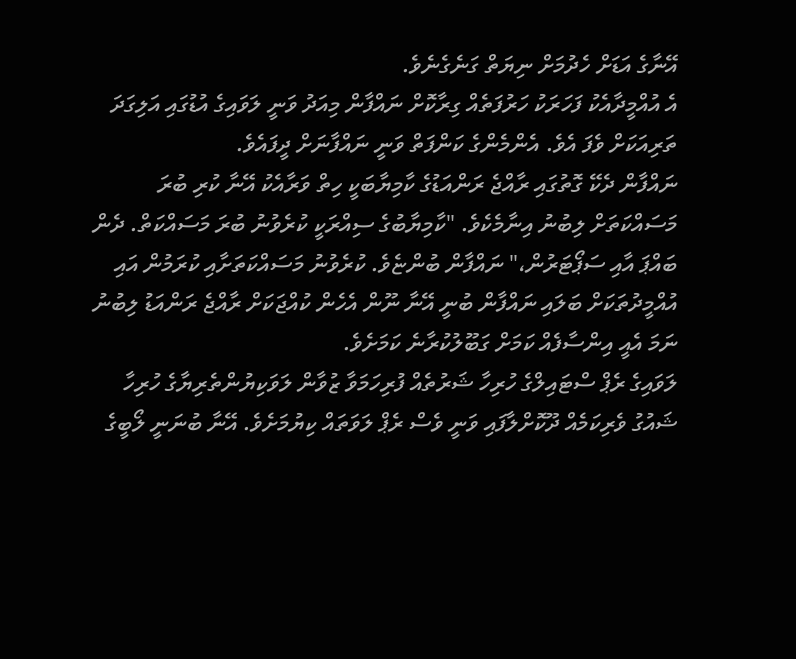އޭނާގެ އަޑަށް ހެދުމަށް ނިޔަތް ގަނެގެނެވެ.
އެ އުއްމީދާއެކު ފަހަރަކު ހަރުފަތެއް ގިރާކޮށް ނައްފާން މިއަދު ވަނީ ލަވައިގެ އުޑުގައި އަލިގަދަ ތަރިއަކަށް ވެފަ އެވެ. އެންމެންގެ ކަންފަތް ވަނީ ނައްފާނަށް ދީފައެވެ.
ނައްފާން ދެކޭ ގޮތުގައި ރާއްޖެ ރަންއަޑުގެ ކާމިޔާބަކީ ހިތް ވަރާއެކު އޭނާ ކުރި ބުރަ މަސައްކަތަށް ލިބުނު އިނާމެކެވެ. "ކާމިޔާބުގެ ސިއްރަކީ ކުރެވުނު ބުރަ މަސައްކަތް. ދެން ބައްޕަ އާއި ސަޕޯޓަރުން،" ނައްފާން ބުންޏެވެ. ކުރެވުނު މަސައްކަތަށާއި ކުރަމުން އައި އުއްމީދުތަކަށް ބަލައި ނައްފާން ބުނީ އޭނާ ނޫން އެހެން ކުއްޖަކަށް ރާއްޖެ ރަންއަޑު ލިބުނު ނަމަ އެއީ އިންސާފެއް ކަމަށް ގަބޫލުކުރާނެ ކަމަށެވެ.
ލަވައިގެ ރެޕް ސްޓައިލްގެ ހުރިހާ ޝަރުތެއް ފުރިހަމަވާ ޒުވާން ލަވަކިޔުންތެރިޔާގެ ހުރިހާ ޝައުގު ވެރިކަމެއް ދޫކޮށްލާފައި ވަނީ ވެސް ރެޕް ލަވަތައް ކިޔުމަށެވެ. އޭނާ ބުނަނީ ލޯބީގެ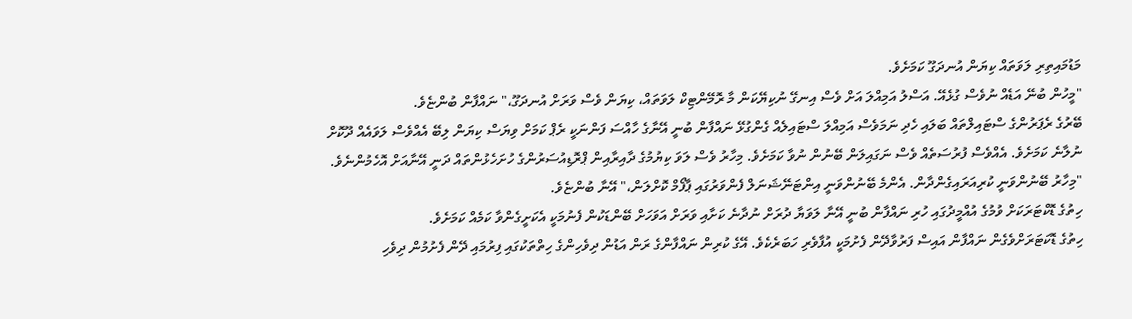މަޑުމައިތިރި ލަވަތައް ކިޔަން އުނދަގޫ ކަމަށެވެ.
"މީހުން ބުނޭ އަޑެއް ނުވެސް ގުޅެއޭ. އަސްލު އަމިއްލަ އަށް ވެސް އިނގޭ ނުކިޔޭކަން މާ ރޮމޭންޓިކް ލަވަތައް، ކިޔަން ވެސް ވަރަށް އުނދަގޫ،" ނައްފާން ބުންޏެވެ.
ބޭރުގެ ރެޕަރުންގެ ސްޓައިލްތައް ބަލައި ހެދި ނަމަވެސް އަމިއްލަ ސްޓައިލެއް ގެންގުޅޭ ނައްފާން ބުނީ އޭނާގެ ހާއްސަ ފަންނަކީ ރެޕް ކަމަށް ވިޔަސް ކިޔަން ލިބޭ އެއްވެސް ލަވައެއް ދޫކޮށް ނުލާނެ ކަމަށެވެ. އެއްވެސް ފުރުސަތެއް ވެސް ނަގައިލަން ބޭނުން ނުވާ ކަމަށެވެ. މިހާރު ވެސް ލަވަ ކިޔުމުގެ ދާއިރާއިން ޕްރޮޑިއުސަރުންގެ ހުށަހެޅުންތައް ދަނީ އޭނާއަށް އޮހެމުންނެވެ.
"މިހާރު ބޭނުންވަނީ ކުރިއަރައިގެންދާން. އެންމެ ބޭނުންވަނީ އިންޓަނޭޝަނަލް ފެންވަރުގައި ޕާފޯމް ކޮށްލަން،" އޭނާ ބުންޏެވެ.
ހިތުގެ ޑޮކްޓަރަކަށް ވުމުގެ އުއްމީދުގައި ހުރި ނައްފާން ބުނީ އޭނާ ލަވަޔާ ދުރަށް ނުދާނެ ކަށާއި ވަރަށް އަވަހަށް ބޭންޑަކުން ފެނުމަކީ އެކަށީގެންވާ ކަމެއް ކަމަށެވެ.
ހިތުގެ ޑޮކަޓަރަށްވެގެން ނައްފާން އައިސް ފަރުވާދޭން ފެށުމަކީ އުފާވެރި ހަބަރެކެވެ. އޭގެ ކުރިން ނައްފާންގެ ރަން އަޑުން ދިވެހިންގެ ހިތްތަކުގައި ފިރުމައި ދޭން ފެށުމުން ދިވެހި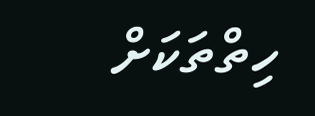ހިތްތަކަށް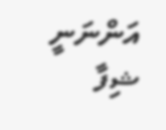އަންނަނީ ޝިފާ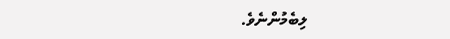ލިބެމުންނެވެ.